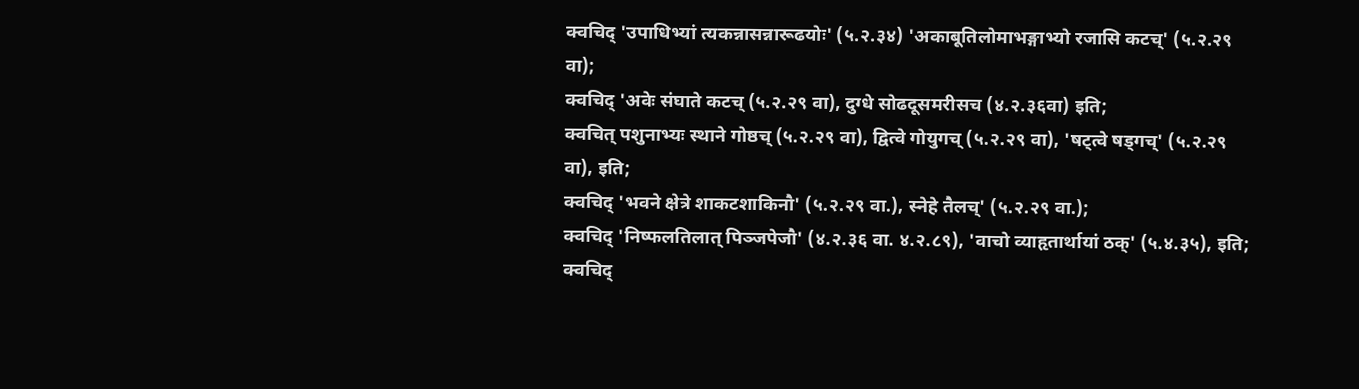क्वचिद् 'उपाधिभ्यां त्यकन्नासन्नारूढयोः' (५.२.३४) 'अकाबूतिलोमाभङ्गाभ्यो रजासि कटच्' (५.२.२९ वा);
क्वचिद् 'अवेः संघाते कटच् (५.२.२९ वा), दुग्धे सोढदूसमरीसच (४.२.३६वा) इति;
क्वचित् पशुनाभ्यः स्थाने गोष्ठच् (५.२.२९ वा), द्वित्वे गोयुगच् (५.२.२९ वा), 'षट्त्वे षड्गच्' (५.२.२९ वा), इति;
क्वचिद् 'भवने क्षेत्रे शाकटशाकिनौ' (५.२.२९ वा.), स्नेहे तैलच्' (५.२.२९ वा.);
क्वचिद् 'निष्फलतिलात् पिञ्जपेजौ' (४.२.३६ वा. ४.२.८९), 'वाचो व्याहृतार्थायां ठक्' (५.४.३५), इति;
क्वचिद्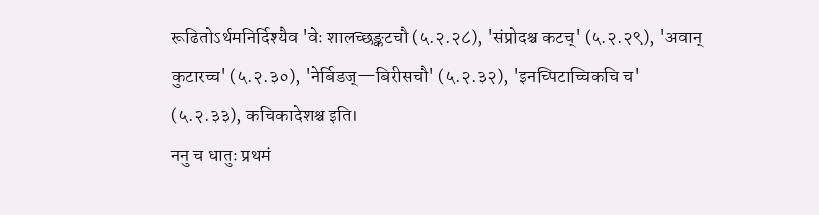रूढितोऽर्थमनिर्दिश्यैव 'वेः शालच्छङ्कटचौ (५.२.२८), 'संप्रोदश्च कटच्' (५.२.२९), 'अवान् कुटारच्च' (५.२.३०), 'नेर्बिडज्—बिरीसचौ' (५.२.३२), 'इनच्पिटाच्चिकचि च' (५.२.३३), कचिकादेशश्च इति।
ननु च धातुः प्रथमं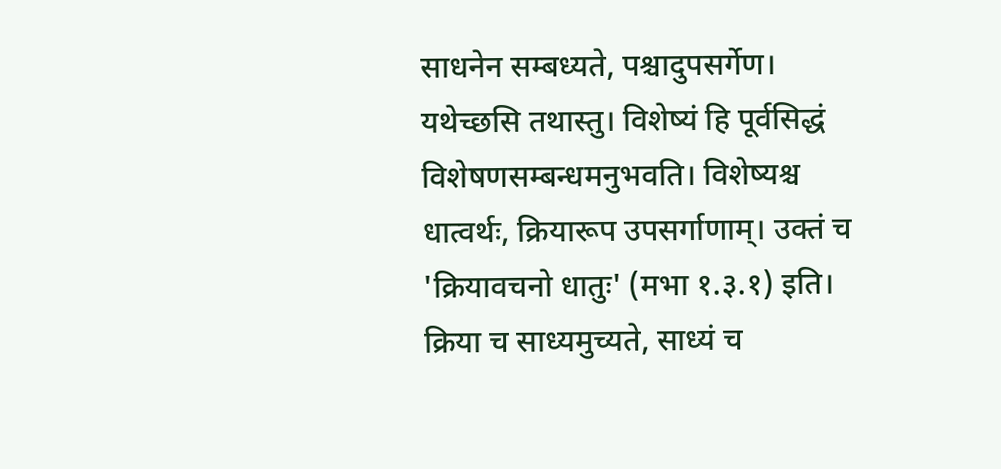साधनेन सम्बध्यते, पश्चादुपसर्गेण।
यथेच्छसि तथास्तु। विशेष्यं हि पूर्वसिद्धं विशेषणसम्बन्धमनुभवति। विशेष्यश्च धात्वर्थः, क्रियारूप उपसर्गाणाम्। उक्तं च 'क्रियावचनो धातुः' (मभा १.३.१) इति। क्रिया च साध्यमुच्यते, साध्यं च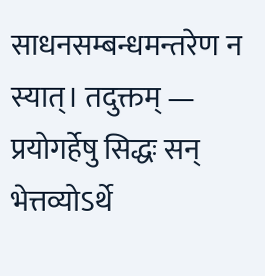साधनसम्बन्धमन्तरेण न स्यात्। तदुक्तम् —
प्रयोगर्हेषु सिद्धः सन् भेत्तव्योऽर्थे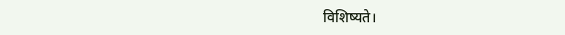विशिष्यते।